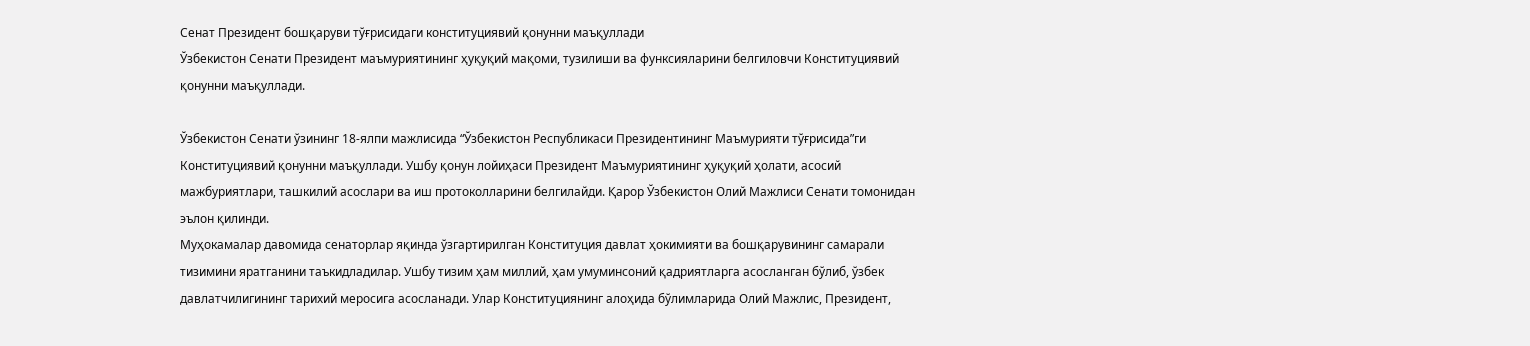Сенат Президент бошқаруви тўғрисидаги конституциявий қонунни маъқуллади
Ўзбекистон Сенати Президент маъмуриятининг ҳуқуқий мақоми, тузилиши ва функсияларини белгиловчи Конституциявий қонунни маъқуллади.

Ўзбекистон Сенати ўзининг 18-ялпи мажлисида “Ўзбекистон Республикаси Президентининг Маъмурияти тўғрисида”ги Конституциявий қонунни маъқуллади. Ушбу қонун лойиҳаси Президент Маъмуриятининг ҳуқуқий ҳолати, асосий мажбуриятлари, ташкилий асослари ва иш протоколларини белгилайди. Қарор Ўзбекистон Олий Мажлиси Сенати томонидан эълон қилинди.
Муҳокамалар давомида сенаторлар яқинда ўзгартирилган Конституция давлат ҳокимияти ва бошқарувининг самарали тизимини яратганини таъкидладилар. Ушбу тизим ҳам миллий, ҳам умуминсоний қадриятларга асосланган бўлиб, ўзбек давлатчилигининг тарихий меросига асосланади. Улар Конституциянинг алоҳида бўлимларида Олий Мажлис, Президент,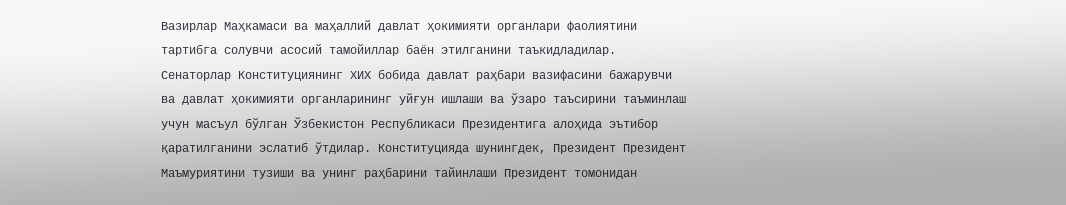Вазирлар Маҳкамаси ва маҳаллий давлат ҳокимияти органлари фаолиятини тартибга солувчи асосий тамойиллар баён этилганини таъкидладилар.
Сенаторлар Конституциянинг ХИХ бобида давлат раҳбари вазифасини бажарувчи ва давлат ҳокимияти органларининг уйғун ишлаши ва ўзаро таъсирини таъминлаш учун масъул бўлган Ўзбекистон Республикаси Президентига алоҳида эътибор қаратилганини эслатиб ўтдилар. Конституцияда шунингдек, Президент Президент Маъмуриятини тузиши ва унинг раҳбарини тайинлаши Президент томонидан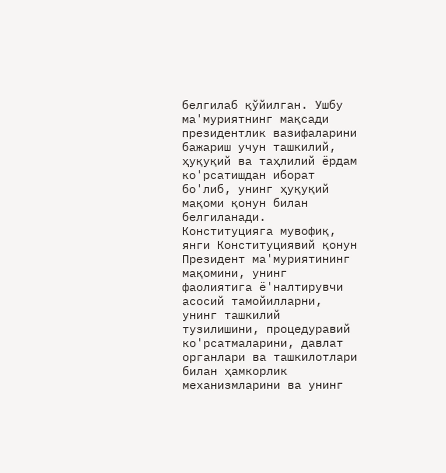белгилаб қўйилган. Ушбу ма'муриятнинг мақсади президентлик вазифаларини бажариш учун ташкилий, ҳуқуқий ва таҳлилий ёрдам ко'рсатишдан иборат бо'либ, унинг ҳуқуқий мақоми қонун билан белгиланади.
Конституцияга мувофиқ, янги Конституциявий қонун Президент ма'муриятининг мақомини, унинг фаолиятига ё'налтирувчи асосий тамойилларни, унинг ташкилий тузилишини, процедуравий ко'рсатмаларини, давлат органлари ва ташкилотлари билан ҳамкорлик механизмларини ва унинг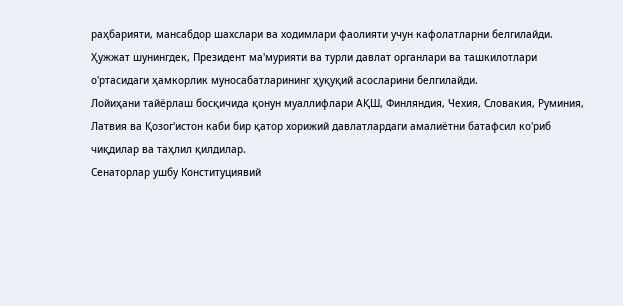раҳбарияти, мансабдор шахслари ва ходимлари фаолияти учун кафолатларни белгилайди.
Ҳужжат шунингдек, Президент ма'мурияти ва турли давлат органлари ва ташкилотлари о'ртасидаги ҳамкорлик муносабатларининг ҳуқуқий асосларини белгилайди.
Лойиҳани тайёрлаш босқичида қонун муаллифлари АҚШ, Финляндия, Чехия, Словакия, Руминия, Латвия ва Қозог'истон каби бир қатор хорижий давлатлардаги амалиётни батафсил ко'риб чиқдилар ва таҳлил қилдилар.
Сенаторлар ушбу Конституциявий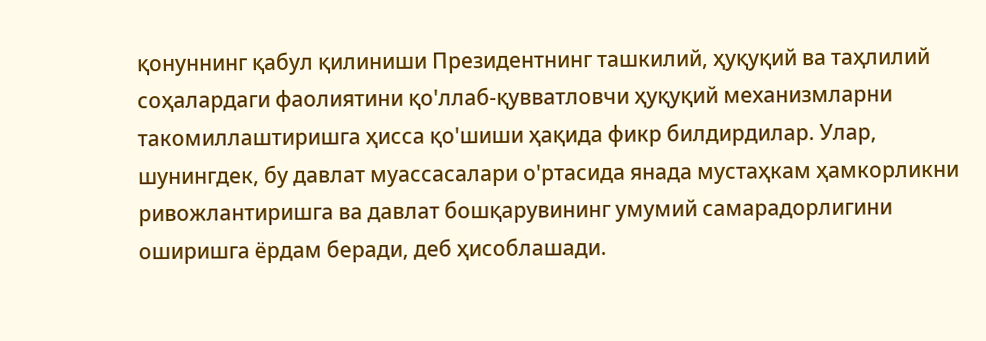қонуннинг қабул қилиниши Президентнинг ташкилий, ҳуқуқий ва таҳлилий соҳалардаги фаолиятини қо'ллаб-қувватловчи ҳуқуқий механизмларни такомиллаштиришга ҳисса қо'шиши ҳақида фикр билдирдилар. Улар, шунингдек, бу давлат муассасалари о'ртасида янада мустаҳкам ҳамкорликни ривожлантиришга ва давлат бошқарувининг умумий самарадорлигини оширишга ёрдам беради, деб ҳисоблашади.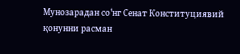Мунозарадан со'нг Сенат Конституциявий қонунни расман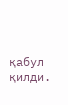қабул қилди.